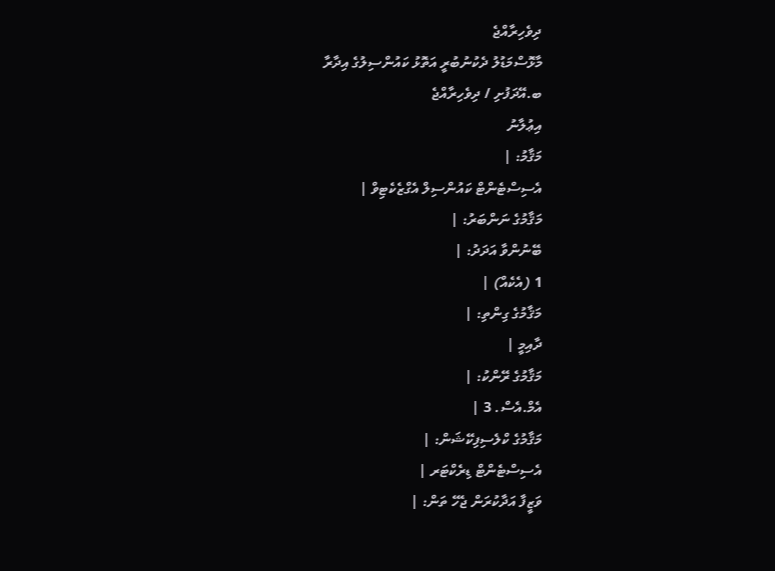ދިވެހިރާއްޖެ
މާޅޮސްމަޑުލު ދެކުނުބުރީ އަތޮޅު ކައުންސިލުގެ އިދާރާ
ބ.އޭދަފުށި / ދިވެހިރާއްޖެ
އިޢުލާނު
މަޤާމު: |
އެސިސްޓެންޓް ކައުންސިލް އެގްޒެކެޓިވް |
މަޤާމުގެ ނަންބަރު: |
ބޭނުންވާ އަދަދު: |
1 (އެކެއް) |
މަޤާމުގެ ގިންތި: |
ދާއިމީ |
މަޤާމުގެ ރޭންކު: |
އެމް.އެސް. 3 |
މަޤާމުގެ ކްލެސިފިކޭޝަން: |
އެސިސްޓެންޓް ޑިރެކްޓަރ |
ވަޒީފާ އަދާކުރަން ޖެހޭ ތަން: |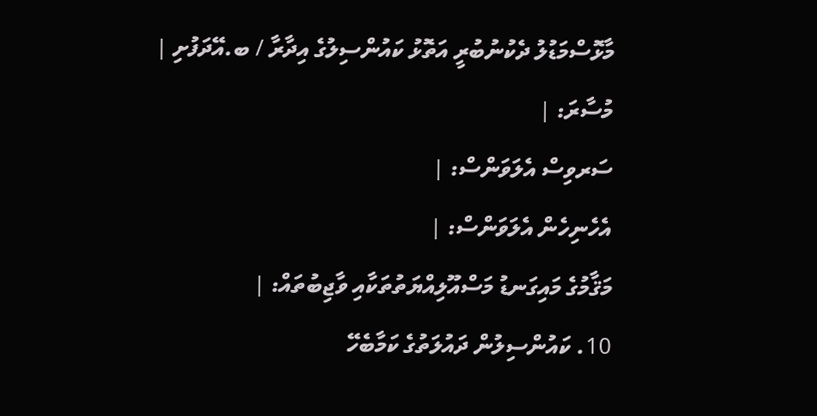މާޅޮސްމަޑުލު ދެކުނުބުރީ އަތޮޅު ކައުންސިލުގެ އިދާރާ / ބ.އޭދަފުށި |
މުސާރަ: |
ސަރވިސް އެލަވަންސް: |
އެހެނިހެން އެލަވަންސް: |
މަޤާމުގެ މައިގަނޑު މަސްއޫލިއްޔަތުތަކާއި ވާޖިބުތައް: |
10. ކައުންސިލުން ދައުލަތުގެ ކަމާބެހޭ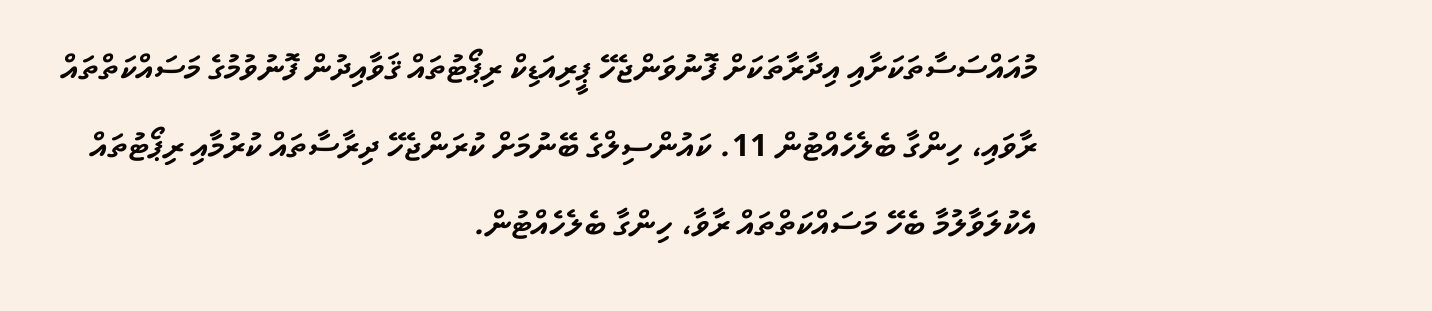މުއައްސަސާތަކަށާއި އިދާރާތަކަށް ފޮނުވަންޖެހޭ ޕީރިއަޑިކް ރިޕޯޓުތައް ޤަވާއިދުން ފޮނުވުމުގެ މަސައްކަތްތައް ރާވައި، ހިންގާ ބެލެހެއްޓުން 11. ކައުންސިލްގެ ބޭނުމަށް ކުރަންޖެހޭ ދިރާސާތައް ކުރުމާއި ރިޕޯޓުތައް އެކުލަވާލުމާ ބެހޭ މަސައްކަތްތައް ރާވާ، ހިންގާ ބެލެހެއްޓުން.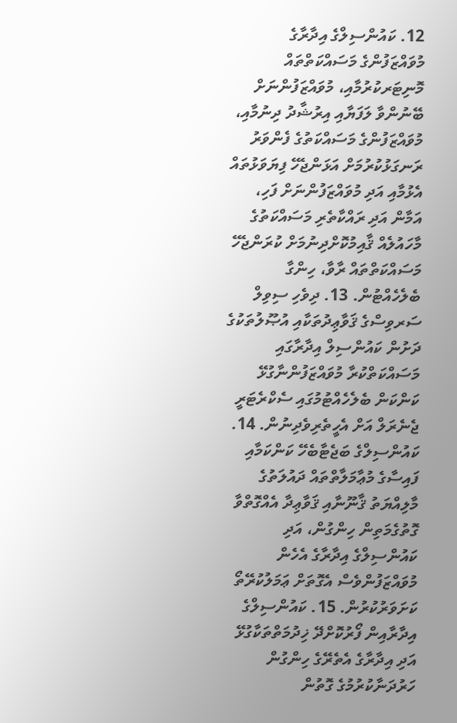12. ކައުންސިލްގެ އިދާރާގެ މުވައްޒަފުންގެ މަސައްކަތްތައް މޮނިޓަރކުރުމާއި، މުވައްޒަފުންނަށް ބޭނުންވާ ލަފަޔާއި އިރުޝާދު ދިނުމާއި، މުވައްޒަފުންގެ މަސައްކަތުގެ ފެންވަރު ރަނގަޅުކުރުމަށް އަޅަންޖެހޭ ފިޔަވަޅުތައް އެޅުމާއި އަދި މުވައްޒަފުންނަށް ފަހި، އަމާން އަދި ރައްކާތެރި މަސައްކަތުގެ މާހައުލެއް ޤާއިމުކޮށްދިނުމަށް ކުރަންޖެހޭ މަސައްކަތްތައް ރާވާ، ހިންގާ ބެލެހެއްޓުން. 13. ދިވެހި ސިވިލް ސަރވިސްގެ ޤަވާޢިދުތަކާއި އުޞޫލުތަކުގެ ދަށުން ކައުންސިލް އިދާރާގައި މަސައްކަތްކުރާ މުވައްޒަފުންނާގުޅޭ ކަންކަން ބެލެހެއްޓުމުގައި ސެކްރެޓަރީ ޖެނެރަލް އަށް އެހީތެރިވެދިނުން. 14. ކައުންސިލްގެ ބަޖެޓާބެހޭ ކަންކަމާއި ފައިސާގެ މުޢާމަލާތްތައް ދައުލަތުގެ މާލިއްޔަތު ޤާނޫނާއި ޤަވާޢިދާ އެއްގޮތްވާ ގޮތުގެމަތިން ހިންގުން، އަދި ކައުންސިލްގެ އިދާރާގެ އެހެން މުވައްޒަފުންވެސް އެގޮތަށް ޢަމަލުކުރޭތޯ ކަށަވަރުކުރުން. 15. ކައުންސިލްގެ އިދާރާއިން ފޯރުކޮށްދޭ ޚިދުމަތްތަކާގުޅޭ އަދި އިދާރާގެ އެތެރޭގެ ހިންގުން ހަރުދަނާކުރުމުގެ ގޮތުން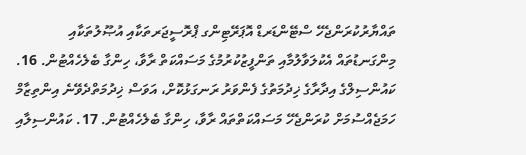ތައްޔާރުކުރަންޖެހޭ ސްޓޭންޑަރޑް އޮޕަރޭޓިންގ ޕްރޮސީޖަރތަކާއި އުޞޫލުތަކާއި މިންގަނޑުތައް އެކުލަވާލުމާއި ތަންފީޒުކުރުމުގެ މަސައްކަތް ރާވާ، ހިންގާ ބެލެހެއްޓުން. 16. ކައުންސިލްގެ އިދާރާގެ ޚިދުމަތުގެ ފެންވަރު ރަނގަޅުކޮށް، އަވަސް ޚިދުމަތްދެވޭނެ އިންތިޒާމް ހަމަޖެއްސުމަށް ކުރަންޖެހޭ މަސައްކަތްތައް ރާވާ، ހިންގާ ބެލެހެއްޓުން. 17. ކައުންސިލާއި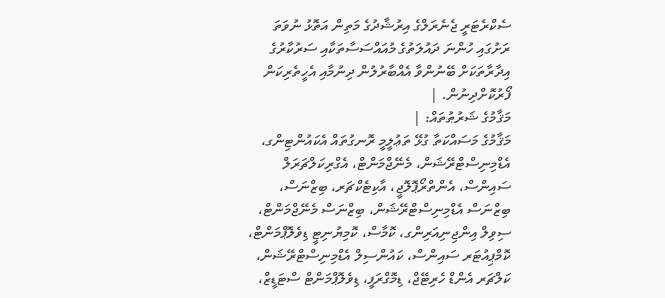ސެކްރެޓަރީ ޖެނެރަލްގެ އިރުޝާދުގެ މަތިން އަތޮޅު ނުވަތަ ރަށުގައި ހުންނަ ދައުލަތުގެ މުއައްސަސާތަކާއި ސަރުކާރުގެ އިދާރާތަކަށް ބޭނުންވާ އެއްބާރުލުން ދިނުމާއި އެހީތެރިކަން ފޯރުކޮށްދިނުން. |
މަޤާމުގެ ޝަރުޠުތައް: |
މަޤާމުގެ މަސައްކަތާ ގުޅޭ ތަޢުލީމީ ރޮނގުތައް އެކައުންޓިންގ، އެޑްމިނިސްޓްރޭޝަން، މެނޭޖްމަންޓް، އެގްރިކަލްޗަރަލް ސައިންސް، އެންތްރޯޕޮލޮޖީ، އާކިޓެކްޗަރ، ބިޒްނަސް، ބިޒްނަސް އެޑްމިނިސްޓްރޭޝަން، ބިޒްނަސް މެނޭޖްމަންޓް، ސިވިލް އިންޖިނިއަރިންގ، ކޮމާސް، ކޮމިޔުނިޓީ ޑިވެލޮޕްމަންޓް، ކޮމްޕިއުޓަރ ސައިންސް، ކައުންސިލް އެޑްމިނިސްޓްރޭޝަން، ކަލްޗަރ އެންޑް ހެރިޓޭޖް، ޑިމޮގްރަފީ، ޑިވެލޮޕްމަންޓް ސްޓަޑީޒް،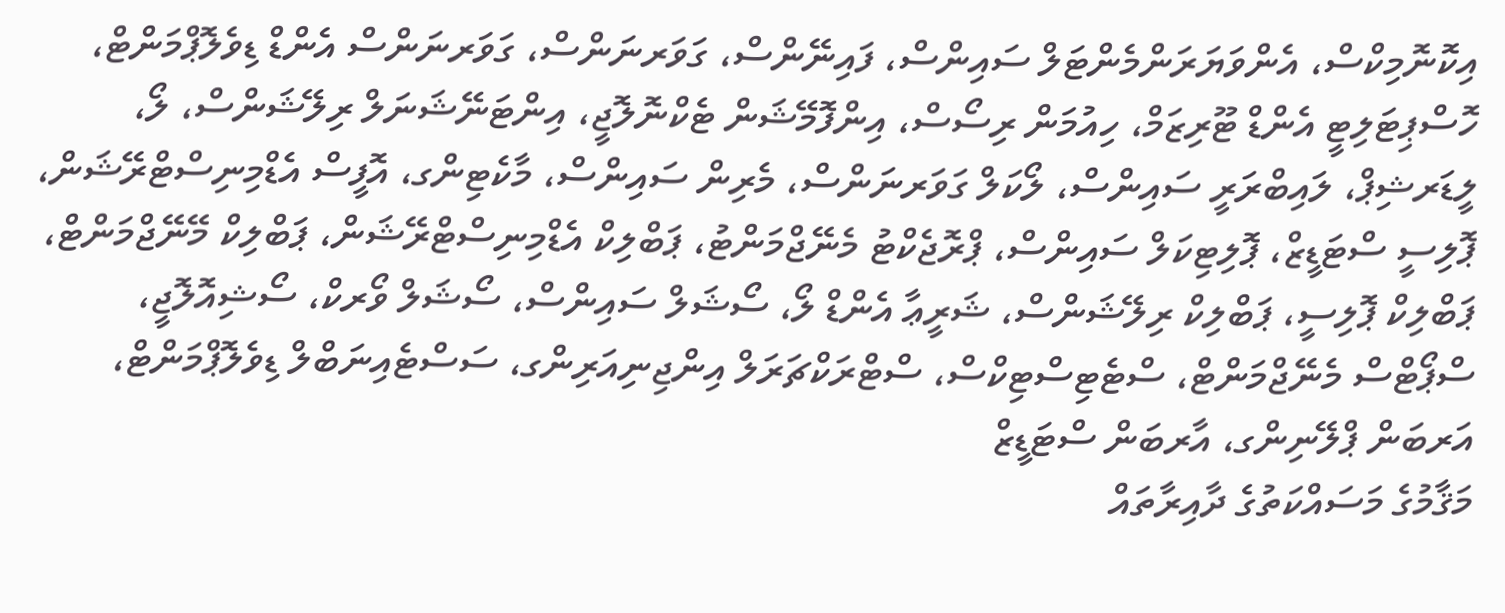އިކޮނޮމިކްސް، އެންވަޔަރަންމެންޓަލް ސައިންސް، ފައިނޭންސް، ގަވަރނަންސް، ގަވަރނަންސް އެންޑް ޑިވެލޮޕްމަންޓް، ހޮސްޕިޓަލިޓީ އެންޑް ޓޫރިޒަމް، ހިއުމަން ރިސޯސް، އިންފޮމޭޝަން ޓެކްނޮލޮޖީ، އިންޓަނޭޝަނަލް ރިލޭޝަންސް، ލޯ، ލީޑަރޝިޕް، ލައިބްރަރީ ސައިންސް، ލޯކަލް ގަވަރނަންސް، މެރިން ސައިންސް، މާކެޓިންގ، އޮފީސް އެޑްމިނިސްޓްރޭޝަން، ޕޮލިސީ ސްޓަޑީޒް، ޕޮލިޓިކަލް ސައިންސް، ޕްރޮޖެކްޓު މެނޭޖްމަންޓު، ޕަބްލިކް އެޑްމިނިސްޓްރޭޝަން، ޕަބްލިކް މޭނޭޖްމަންޓް، ޕަބްލިކް ޕޮލިސީ، ޕަބްލިކް ރިލޭޝަންސް، ޝަރީޢާ އެންޑް ލޯ، ސޯޝަލް ސައިންސް، ސޯޝަލް ވޯރކް، ސޯޝިއޮލޮޖީ، ސްޕޯޓްސް މެނޭޖްމަންޓް، ސްޓެޓިސްޓިކްސް، ސްޓްރަކްޗަރަލް އިންޖިނިއަރިންގ، ސަސްޓެއިނަބްލް ޑިވެލޮޕްމަންޓް، އަރބަން ޕްލޭނިންގ، އާރބަން ސްޓަޑީޒް
މަޤާމުގެ މަސައްކަތުގެ ދާއިރާތައް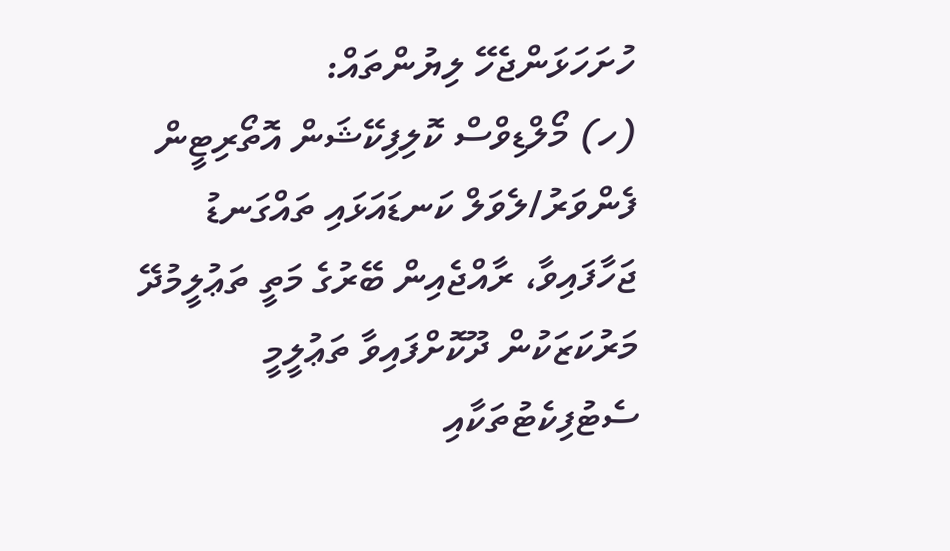ހުށަހަޅަންޖެހޭ ލިޔުންތައް:
(ހ) މޯލްޑިވްސް ކޮލިފިކޭޝަން އޮތޯރިޓީން ފެންވަރު/ލެވަލް ކަނޑައަޅައި ތައްގަނޑު ޖަހާފައިވާ، ރާއްޖެއިން ބޭރުގެ މަތީ ތަޢުލީމުދޭ މަރުކަޒަކުން ދޫކޮށްފައިވާ ތަޢުލީމީ ސެޓުފިކެޓުތަކާއި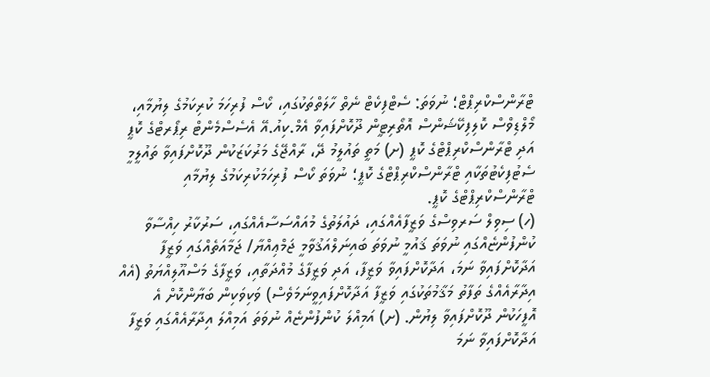ޓްރާންސްކްރިޕްޓް؛ ނުވަތަ: ސެޓްފިކެޓް ނެތް ހާލަތްތަކުގައި، ކޯސް ފުރިހަމަ ކުރިކަމުގެ ލިޔުމާއި، މޯލްޑިވްސް ކޮލިފިކޭޝަންސް އޮތޯރިޓީން ދޫކޮށްފައިވާ އެމް.ކިއު.އޭ އެސެސްމެންޓް ރިޕޯރޓްގެ ކޮޕީ އަދި ޓްރާންސްކްރިޕްޓްގެ ކޮޕީ (ށ) މަތީ ތައުލީމު ދޭ، ރާއްޖޭގެ މަރުކަޒަކުން ދޫކޮށްފައިވާ ތައުލީމީ ސެޓުފިކެޓުތަކާއި ޓްރާންސްކްރިޕްޓްގެ ކޮޕީ؛ ނުވަތަ ކޯސް ފުރިހަމަކުރިކަމުގެ ލިޔުމާއި ޓްރާންސްކްރިޕްޓްގެ ކޮޕީ.
(ހ) ސިވިލް ސަރވިސްގެ ވަޒީފާއެއްގައި، ދައުލަތުގެ މުއައްސަސާއެއްގައި، ސަރުކާރު ހިއްސާވާ ކުންފުންޏެއްގައި ނުވަތަ ޤައުމީ ނުވަތަ ބައިނަލްއަޤުވާމީ ޖަމްޢިއްޔާ/ ޖަމާއަތެއްގައި ވަޒީފާ އަދާކޮށްފައިވާ ނަމަ، އަދާކޮށްފައިވާ ވަޒީފާ، އަދި ވަޒީފާގެ މުއްދަތާއި، ވަޒީފާގެ މަސްއޫލިއްޔަތު (އެއް އިދާރާއެއްގެ ތަފާތު މަޤާމުތަކުގައި ވަޒީފާ އަދާކޮށްފައިވީނަމަވެސް) ވަކިވަކިން ބަޔާންކޮށް އެ އޮފީހަކުން ދޫކޮށްފައިވާ ލިޔުން. (ށ) އަމިއްލަ ކުންފުންޏެއް ނުވަތަ އަމިއްލަ އިދާރާއެއްގައި ވަޒީފާ އަދާކޮށްފައިވާ ނަމަ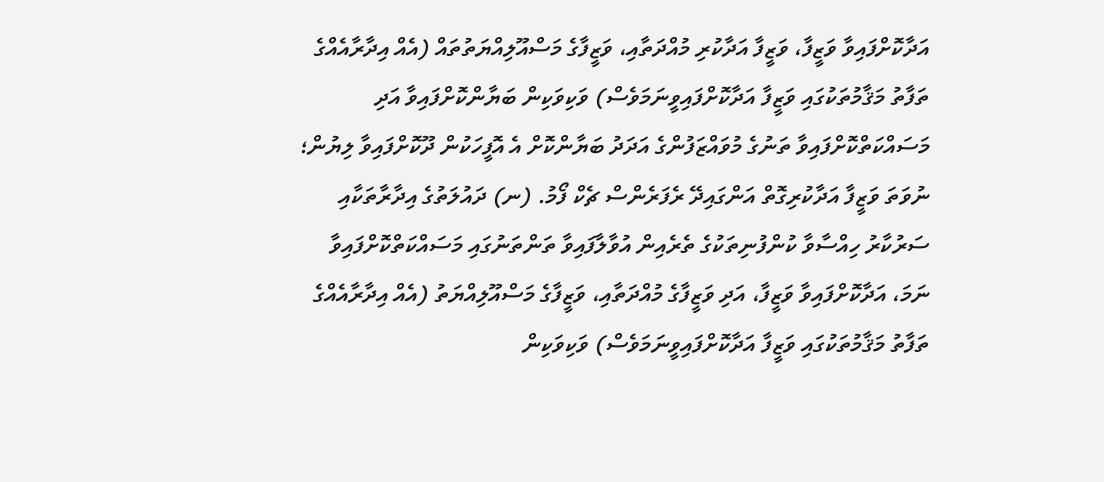އަދާކޮށްފައިވާ ވަޒީފާ، ވަޒީފާ އަދާކުރި މުއްދަތާއި، ވަޒީފާގެ މަސްއޫލިއްޔަތުތައް (އެއް އިދާރާއެއްގެ ތަފާތު މަޤާމުތަކުގައި ވަޒީފާ އަދާކޮށްފައިވީނަމަވެސް) ވަކިވަކިން ބަޔާންކޮށްފައިވާ އަދި މަސައްކަތްކޮށްފައިވާ ތަނުގެ މުވައްޒަފުންގެ އަދަދު ބަޔާންކޮށް އެ އޮފީހަކުން ދޫކޮށްފައިވާ ލިޔުން؛ ނުވަތަ ވަޒީފާ އަދާކުރިގޮތް އަންގައިދޭ ރެފަރެންސް ޗެކް ފޯމު. (ނ) ދައުލަތުގެ އިދާރާތަކާއި ސަރުކާރު ހިއްސާވާ ކުންފުނިތަކުގެ ތެރެއިން އުވާލާފައިވާ ތަންތަނުގައި މަސައްކަތްކޮށްފައިވާ ނަމަ، އަދާކޮށްފައިވާ ވަޒީފާ، އަދި ވަޒީފާގެ މުއްދަތާއި، ވަޒީފާގެ މަސްއޫލިއްޔަތު (އެއް އިދާރާއެއްގެ ތަފާތު މަޤާމުތަކުގައި ވަޒީފާ އަދާކޮށްފައިވީނަމަވެސް) ވަކިވަކިން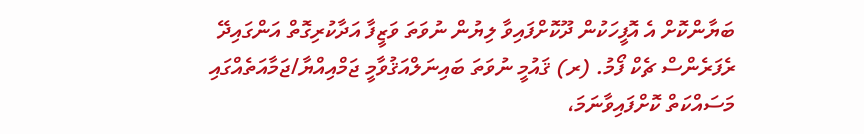ބަޔާންކޮށް އެ އޮފީހަކުން ދޫކޮށްފައިވާ ލިޔުން ނުވަތަ ވަޒީފާ އަދާކުރިގޮތް އަންގައިދޭ ރެފަރެންސް ޗެކް ފޯމު. (ރ) ޤައުމީ ނުވަތަ ބައިނަލްއަޤުވާމީ ޖަމްއިއްޔާ/ޖަމާއަތެއްގައި މަސައްކަތް ކޮށްފައިވާނަމަ،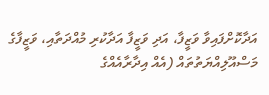އަދާކޮށްފައިވާ ވަޒީފާ، އަދި ވަޒީފާ އަދާކުރި މުއްދަތާއި، ވަޒީފާގެ މަސްއޫލިއްޔަތުތައް (އެއް އިދާރާއެއްގެ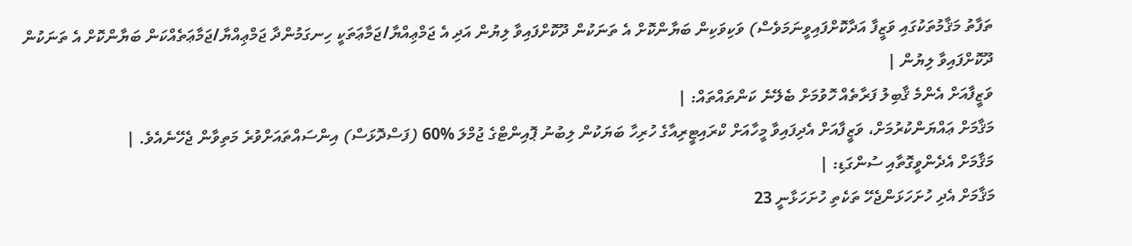ތަފާތު މަޤާމުތަކުގައި ވަޒީފާ އަދާކޮށްފައިވީނަމަވެސް) ވަކިވަކިން ބަޔާންކޮށް އެ ތަނަކުން ދޫކޮށްފައިވާ ލިޔުން އަދި އެ ޖަމްޢިއްޔާ/ޖަމާޢަތަކީ ހިނގަމުންދާ ޖަމްޢިއްޔާ/ޖަމާޢަތެއްކަން ބަޔާންކޮށް އެ ތަނަކުން ދޫކޮށްފައިވާ ލިޔުން |
ވަޒީފާއަށް އެންމެ ޤާބިލު ފަރާތެއް ހޮވުމަށް ބެލޭނެ ކަންތައްތައް: |
މަޤާމަށް ޢައްޔަންކުރުމަށް، ވަޒީފާއަށް އެދިފައިވާ މީހާއަށް ކްރައިޓީރިއާގެ ހުރިހާ ބަޔަކުން ލިބުނު ޕޮއިންޓްގެ ޖުމްލަ %60 (ފަސްދޮޅަސް) އިންސައްތައަށްވުރެ މަތިވާން ޖެހޭނެއެވެ. |
މަޤާމަށް އެދެންވީގޮތާއި ސުންގަޑި: |
މަޤާމަށް އެދި ހުށަހަޅަންޖެހޭ ތަކެތި ހުށަހަޅާނީ 23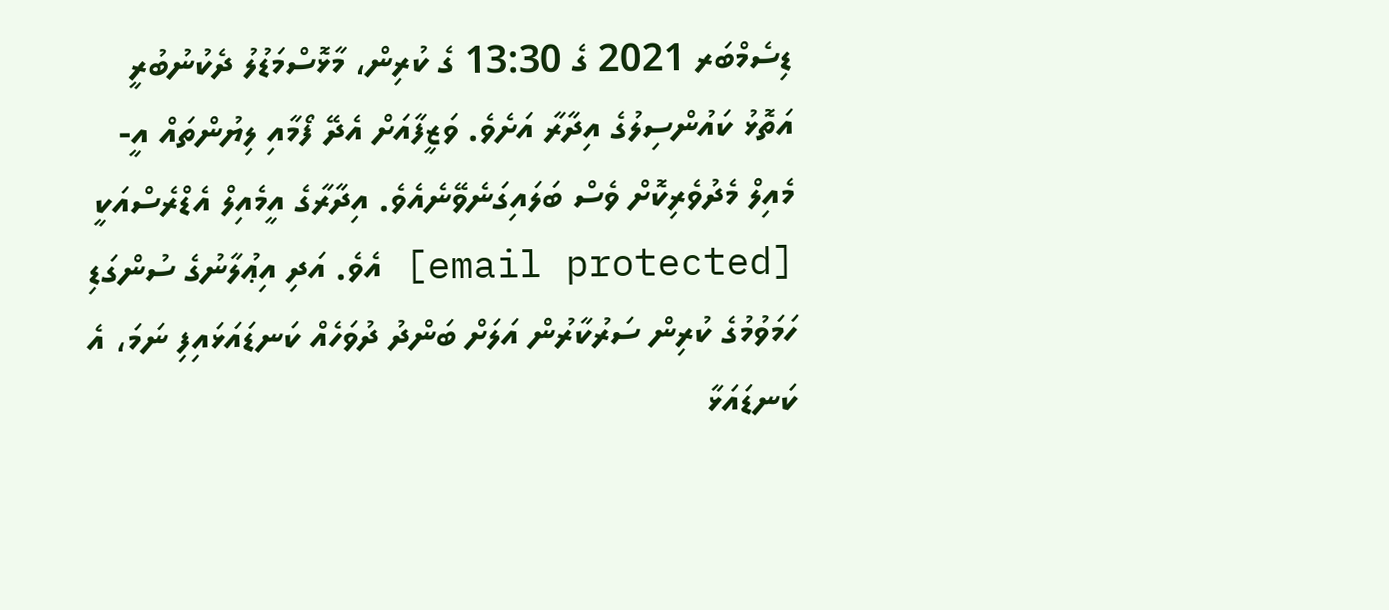ޑިސެމްބަރ 2021 ގެ 13:30 ގެ ކުރިން، މާޅޮސްމަޑުލު ދެކުނުބުރީ އަތޮޅު ކައުންސިލުގެ އިދާރާ އަށެވެ. ވަޒީފާއަށް އެދޭ ފޯމާއި ލިޔުންތައް އީ-މެއިލް މެދުވެރިކޮށް ވެސް ބަލައިގަނެވޭނެއެވެ. އިދާރާގެ އީމެއިލް އެޑްރެސްއަކީ [email protected] އެވެ. އަދި އިޢުލާނުގެ ސުންގަޑި ހަމަވުމުގެ ކުރިން ސަރުކާރުން އަލަށް ބަންދު ދުވަހެއް ކަނޑައަޅައިފި ނަމަ، އެ ކަނޑައަޅާ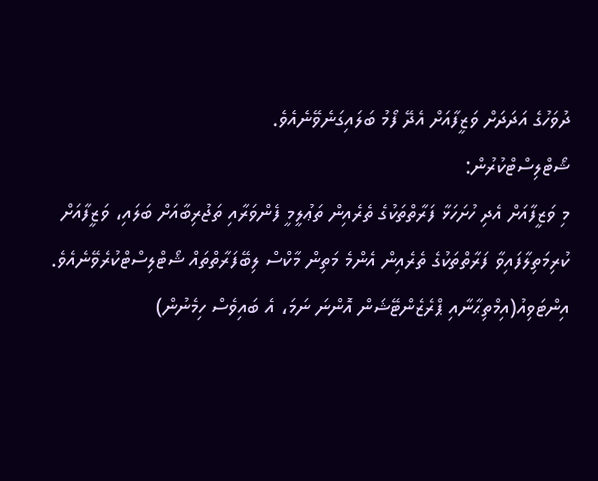ދުވަހުގެ އަދަދަށް ވަޒީފާއަށް އެދޭ ފޯމު ބަލައިގަނެވޭނެއެވެ.
ޝޯޓްލިސްޓްކުރުން:
މި ވަޒީފާއަށް އެދި ހުށަހަޅާ ފަރާތްތަކުގެ ތެރެއިން ތަޢުލީމީ ފެންވަރާއި ތަޖުރިބާއަށް ބަލައި، ވަޒީފާއަށް ކުރިމަތިލާފައިވާ ފަރާތްތަކުގެ ތެރެއިން އެންމެ މަތިން މާކްސް ލިބޭފަރާތްތައް ޝޯޓްލިސްޓްކުރެވޭނެއެވެ.
އިންޓަވިއު(އިމްތިޙާނާއި ޕްރެޒެންޓޭޝަން އޮންނަ ނަމަ، އެ ބައިވެސް ހިމެނުން)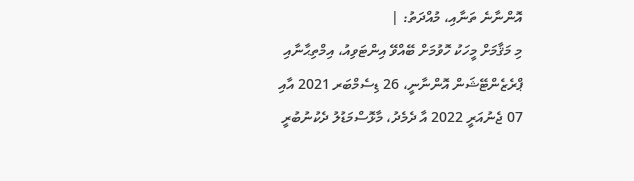އޮންނާނެ ތަނާއި، މުއްދަތު: |
މި މަޤާމަށް މީހަކު ހޮވުމަށް ބޭއްވޭ އިންޓަވިއު، އިމްތިޙާނާއި ޕްރެޒެންޓޭޝަން އޮންނާނީ، 26 ޑިސެމްބަރ 2021 އާއި 07 ޖެނުއަރީ 2022 އާ ދެމެދު، މާޅޮސްމަޑުލު ދެކުނުބުރީ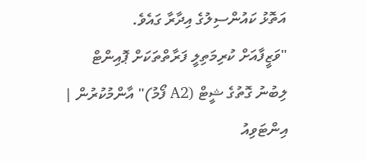އަތޮޅު ކައުންސިލުގެ އިދާރާ ގައެވެ.
"ވަޒީފާއަށް ކުރިމަތިލީ ފަރާތްތަކަށް ޕޮއިންޓް ލިބުނު ގޮތުގެ ޝީޓް (A2 ފޯމު)" އާންމުކުރުން |
އިންޓަވިއު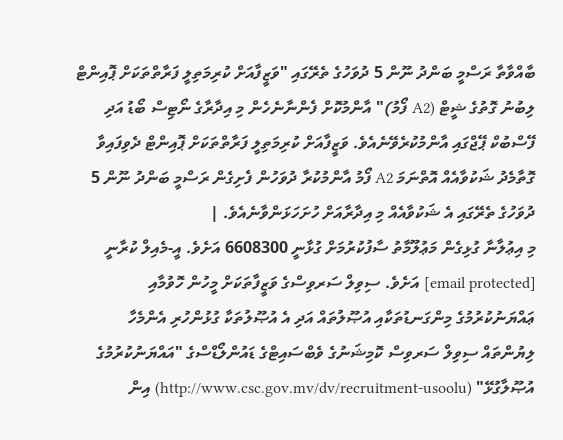ބާއްވާތާ ރަސްމީ ބަންދު ނޫން 5 ދުވަހުގެ ތެރޭގައި "ވަޒީފާއަށް ކުރިމަތިލީ ފަރާތްތަކަށް ޕޮއިންޓް ލިބުނު ގޮތުގެ ޝީޓް (A2 ފޯމު)" އާންމުކޮށް ފެންނާނެހެން މި އިދާރާގެ ނޯޓިސް ބޯޑު އަދި ފޭސްބުކް ޕޭޖްގައި އާންމުކުރެވޭނެއެވެ. ވަޒީފާއަށް ކުރިމަތިލީ ފަރާތްތަކަށް ޕޮއިންޓް ދެވިފައިވާ ގޮތާމެދު ޝަކުވާއެއް އޮތްނަމަ A2 ފޯމު އާންމުކުރާ ދުވަހުން ފެށިގެން ރަސްމީ ބަންދު ނޫން 5 ދުވަހުގެ ތެރޭގައި އެ ޝަކުވާއެއް މި އިދާރާއަށް ހުށަހަޅަންވާނެއެވެ. |
މި އިޢުލާނާ ގުޅިގެން މަޢުލޫމާތު ސާފުކުރުމަށް ގުޅާނީ 6608300 އަށެވެ. އީ-މެއިލް ކުރާނީ [email protected] އަށެވެ. ސިވިލް ސަރވިސްގެ ވަޒީފާތަކަށް މީހުން ހޮވުމާއި ޢައްޔަނުކުރުމުގެ މިންގަނޑުތަކާއި އުޞޫލުތައް އަދި އެ އުޞޫލުތަކާ ގުޅުންހުރި އެންމެހާ ލިޔުންތައް ސިވިލް ސަރވިސް ކޮމިޝަނުގެ ވެބްސައިޓްގެ ޑައުންލޯޑްސްގެ "އައްޔަނުކުރުމުގެ އުޞޫލާގުޅޭ" (http://www.csc.gov.mv/dv/recruitment-usoolu) އިން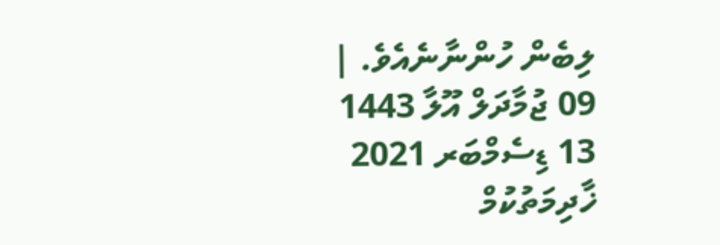ލިބެން ހުންނާނެއެވެ. |
09 ޖުމާދަލް އޫލާ 1443
13 ޑިސެމްބަރ 2021
ޚާދިމަތުކުމް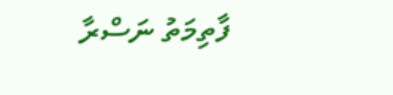ފާތިމަތު ނަސްރާ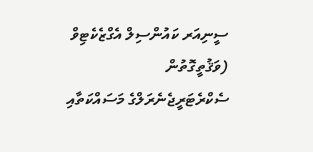ސީނިއަރ ކައުންސިލް އެގްޒެކެޓިވް
(ވަޤުތީގޮތުން ސެކްރެޓަރީޖެނެރަލްގެ މަސައްކަތާއި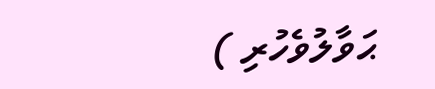ޙަވާލުވެހުރި )